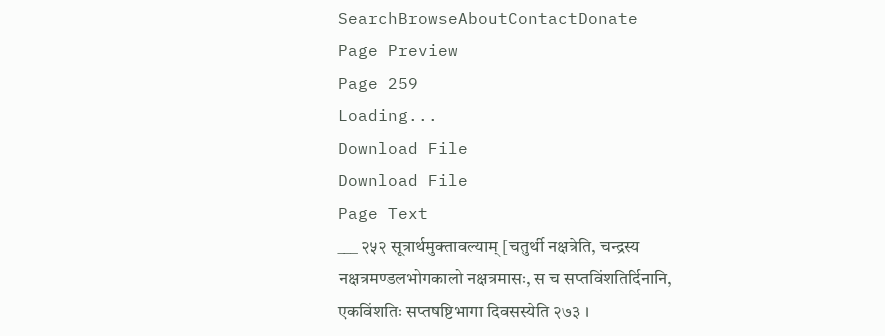SearchBrowseAboutContactDonate
Page Preview
Page 259
Loading...
Download File
Download File
Page Text
___ २५२ सूत्रार्थमुक्तावल्याम् [चतुर्थी नक्षत्रेति, चन्द्रस्य नक्षत्रमण्डलभोगकालो नक्षत्रमासः, स च सप्तविंशतिर्दिनानि, एकविंशतिः सप्तषष्टिभागा दिवसस्येति २७३ ।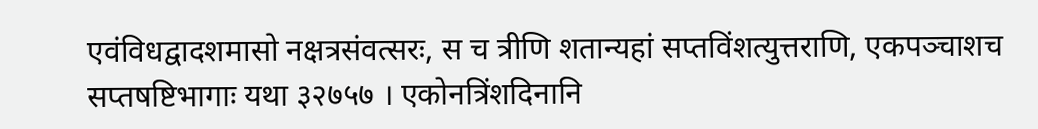एवंविधद्वादशमासो नक्षत्रसंवत्सरः, स च त्रीणि शतान्यहां सप्तविंशत्युत्तराणि, एकपञ्चाशच सप्तषष्टिभागाः यथा ३२७५७ । एकोनत्रिंशदिनानि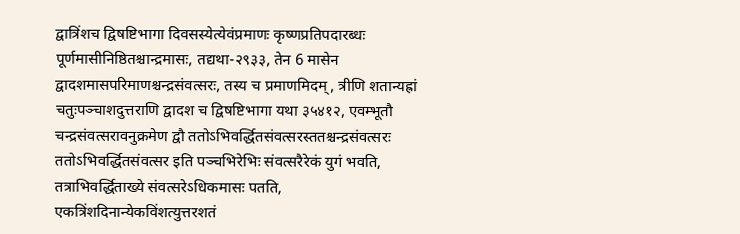द्वात्रिंशच द्विषष्टिभागा दिवसस्येत्येवंप्रमाणः कृष्णप्रतिपदारब्धः पूर्णमासीनिष्ठितश्चान्द्रमासः, तद्यथा-२९३३, तेन 6 मासेन द्वादशमासपरिमाणश्चन्द्रसंवत्सरः, तस्य च प्रमाणमिदम् , त्रीणि शतान्यह्रां चतुःपञ्चाशदुत्तराणि द्वादश च द्विषष्टिभागा यथा ३५४१२, एवम्भूतौ चन्द्रसंवत्सरावनुक्रमेण द्वौ ततोऽभिवर्द्धितसंवत्सरस्ततश्चन्द्रसंवत्सरः ततोऽभिवर्द्धितसंवत्सर इति पञ्चभिरेभिः संवत्सरैरेकं युगं भवति, तत्राभिवर्द्धिताख्ये संवत्सरेऽधिकमासः पतति, एकत्रिंशदिनान्येकविंशत्युत्तरशतं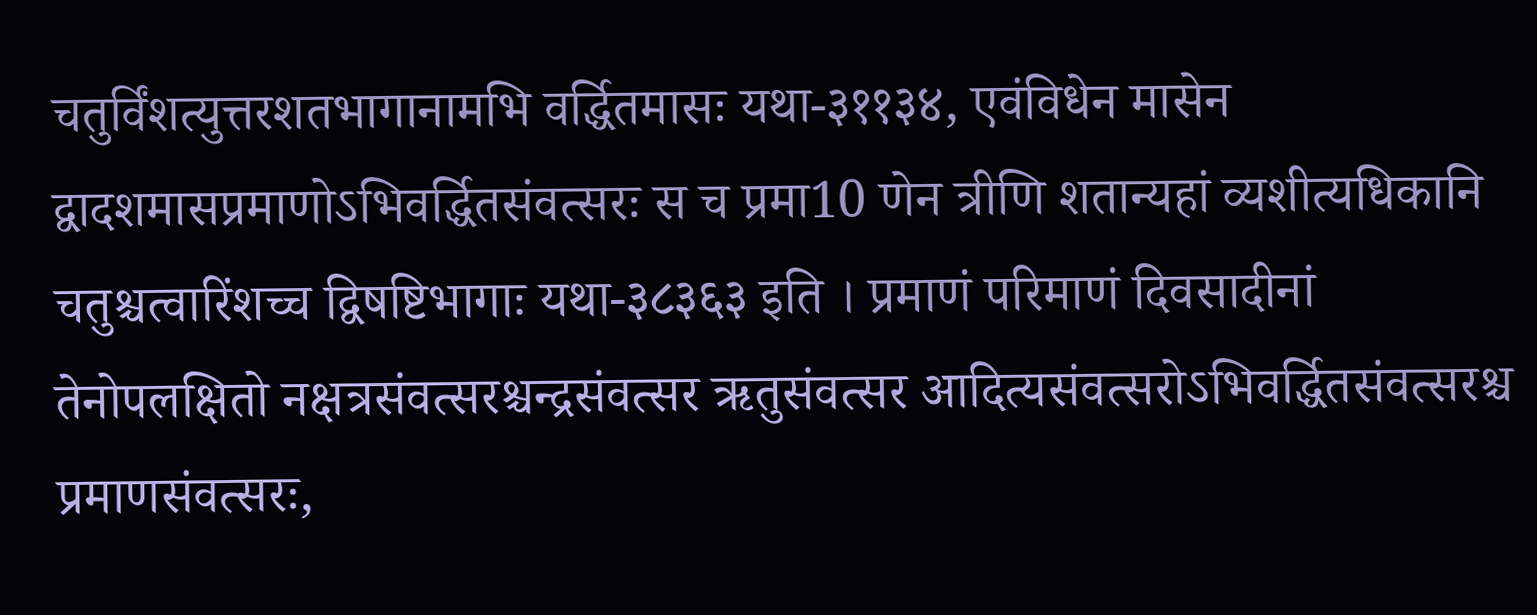चतुर्विंशत्युत्तरशतभागानामभि वर्द्धितमासः यथा-३११३४, एवंविधेन मासेन द्वादशमासप्रमाणोऽभिवर्द्धितसंवत्सरः स च प्रमा10 णेन त्रीणि शतान्यहां व्यशीत्यधिकानि चतुश्चत्वारिंशच्च द्विषष्टिभागाः यथा-३८३६३ इति । प्रमाणं परिमाणं दिवसादीनां तेनोपलक्षितो नक्षत्रसंवत्सरश्चन्द्रसंवत्सर ऋतुसंवत्सर आदित्यसंवत्सरोऽभिवर्द्धितसंवत्सरश्च प्रमाणसंवत्सरः,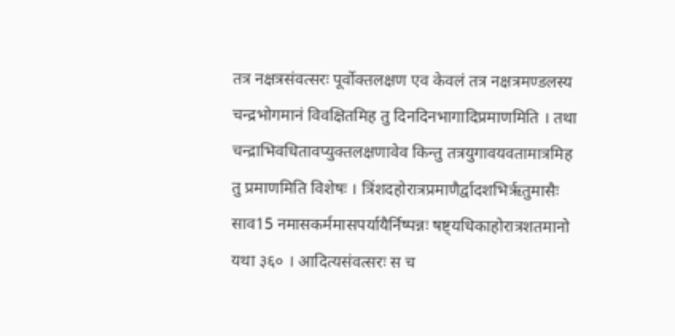तत्र नक्षत्रसंवत्सरः पूर्वोक्तलक्षण एव केवलं तत्र नक्षत्रमण्डलस्य चन्द्रभोगमानं विवक्षितमिह तु दिनदिनभागादिप्रमाणमिति । तथा चन्द्राभिवधितावप्युक्तलक्षणावेव किन्तु तत्रयुगावयवतामात्रमिह तु प्रमाणमिति विशेषः । त्रिंशदहोरात्रप्रमाणैर्द्वादशभिर्ऋतुमासैः साव15 नमासकर्ममासपर्यायैर्निष्पन्नः षष्ट्यधिकाहोरात्रशतमानो यथा ३६० । आदित्यसंवत्सरः स च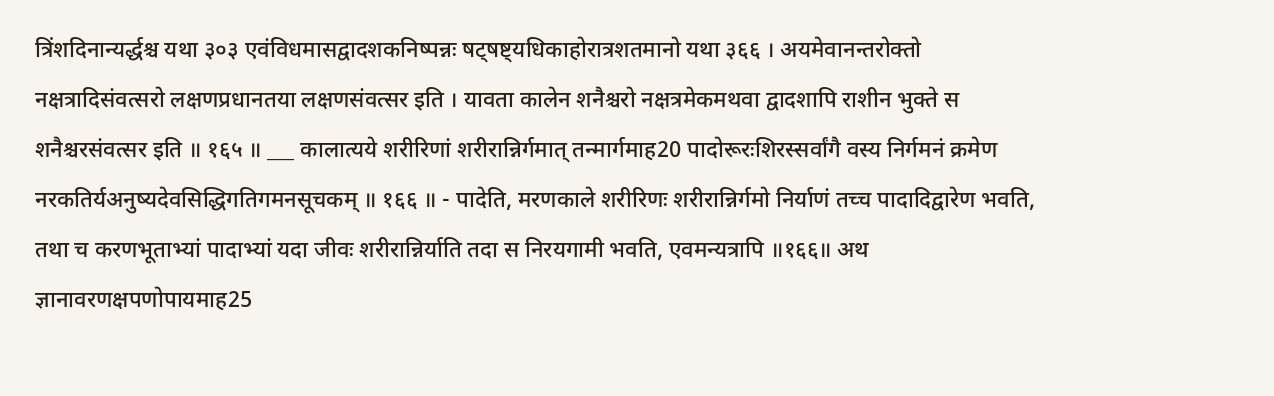त्रिंशदिनान्यर्द्धश्च यथा ३०३ एवंविधमासद्वादशकनिष्पन्नः षट्षष्ट्यधिकाहोरात्रशतमानो यथा ३६६ । अयमेवानन्तरोक्तो नक्षत्रादिसंवत्सरो लक्षणप्रधानतया लक्षणसंवत्सर इति । यावता कालेन शनैश्चरो नक्षत्रमेकमथवा द्वादशापि राशीन भुक्ते स शनैश्चरसंवत्सर इति ॥ १६५ ॥ ___ कालात्यये शरीरिणां शरीरान्निर्गमात् तन्मार्गमाह20 पादोरूरःशिरस्सर्वांगै वस्य निर्गमनं क्रमेण नरकतिर्यअनुष्यदेवसिद्धिगतिगमनसूचकम् ॥ १६६ ॥ - पादेति, मरणकाले शरीरिणः शरीरान्निर्गमो निर्याणं तच्च पादादिद्वारेण भवति, तथा च करणभूताभ्यां पादाभ्यां यदा जीवः शरीरान्निर्याति तदा स निरयगामी भवति, एवमन्यत्रापि ॥१६६॥ अथ ज्ञानावरणक्षपणोपायमाह25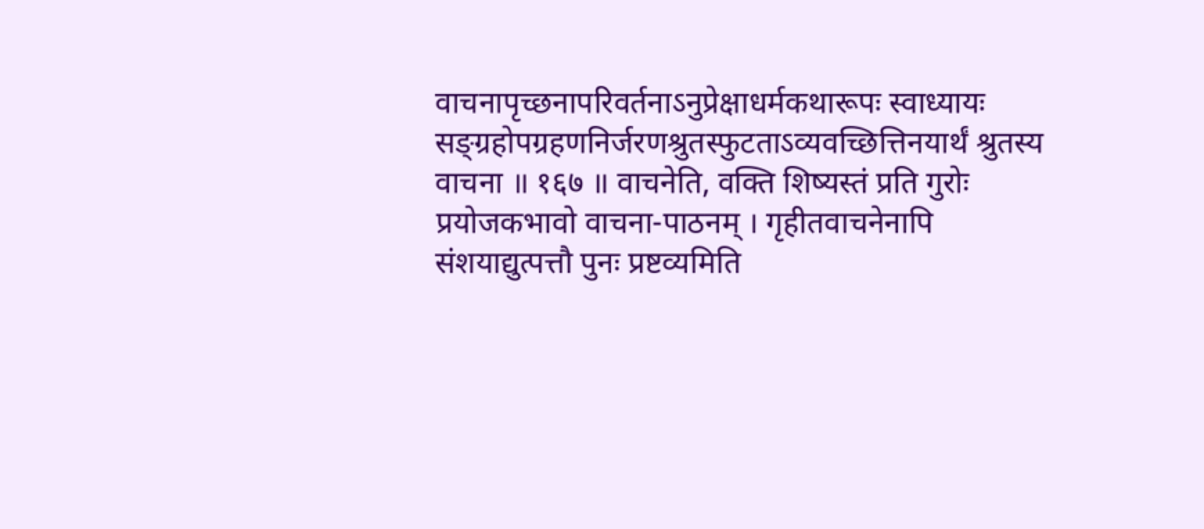वाचनापृच्छनापरिवर्तनाऽनुप्रेक्षाधर्मकथारूपः स्वाध्यायः सङ्ग्रहोपग्रहणनिर्जरणश्रुतस्फुटताऽव्यवच्छित्तिनयार्थं श्रुतस्य वाचना ॥ १६७ ॥ वाचनेति, वक्ति शिष्यस्तं प्रति गुरोः प्रयोजकभावो वाचना-पाठनम् । गृहीतवाचनेनापि संशयाद्युत्पत्तौ पुनः प्रष्टव्यमिति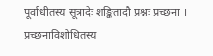पूर्वाधीतस्य सूत्रादेः शङ्कितादौ प्रश्नः प्रच्छना । प्रच्छनाविशोधितस्य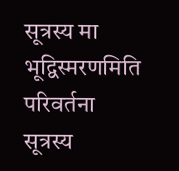सूत्रस्य मा भूद्विस्मरणमिति परिवर्तना सूत्रस्य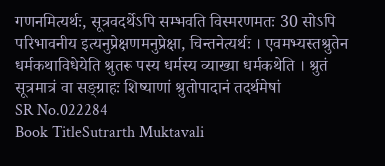गणनमित्यर्थः, सूत्रवदर्थेऽपि सम्भवति विस्मरणमतः 30 सोऽपि परिभावनीय इत्यनुप्रेक्षणमनुप्रेक्षा, चिन्तनेत्यर्थः । एवमभ्यस्तश्रुतेन धर्मकथाविधेयेति श्रुतरू पस्य धर्मस्य व्याख्या धर्मकथेति । श्रुतं सूत्रमात्रं वा सङ्ग्राहः शिष्याणां श्रुतोपादानं तदर्थमेषां
SR No.022284
Book TitleSutrarth Muktavali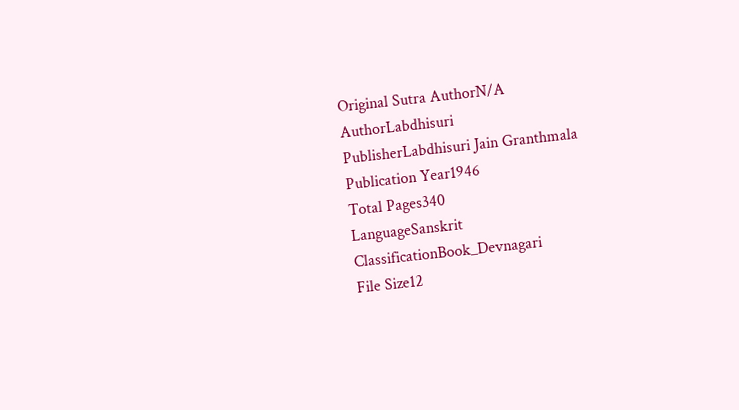Original Sutra AuthorN/A
AuthorLabdhisuri
PublisherLabdhisuri Jain Granthmala
Publication Year1946
Total Pages340
LanguageSanskrit
ClassificationBook_Devnagari
File Size12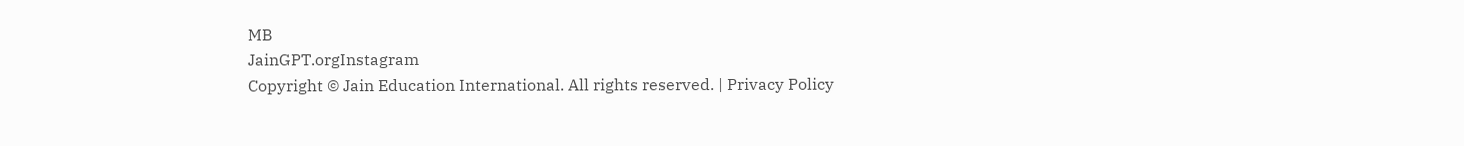MB
JainGPT.orgInstagram
Copyright © Jain Education International. All rights reserved. | Privacy Policy